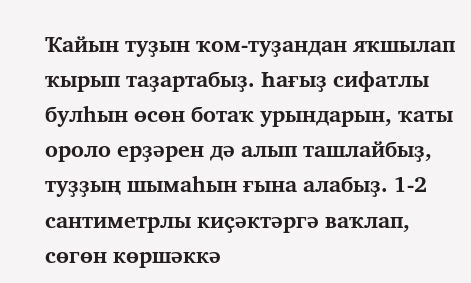Ҡайын туҙын ҡом-туҙандан яҡшылап ҡырып таҙартабыҙ. Һағыҙ сифатлы булһын өсөн ботаҡ урындарын, ҡаты ороло ерҙәрен дә алып ташлайбыҙ, туҙҙың шымаһын ғына алабыҙ. 1-2 сантиметрлы киҫәктәргә ваҡлап, сөгөн көршәккә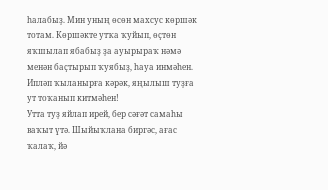һалабыҙ. Мин уның өсөн махсус көршәк тотам. Көршәкте утҡа ҡуйып, өҫтөн яҡшылап ябабыҙ ҙа ауырыраҡ нәмә менән баҫтырып ҡуябыҙ, һауа инмәһен. Ипләп ҡыланырға кәрәк, яңылыш туҙға ут тоҡанып китмәһен!
Утта туҙ яйлап ирей, бер сәғәт самаһы ваҡыт үтә. Шыйыҡлана биргәс, ағас ҡалаҡ, йә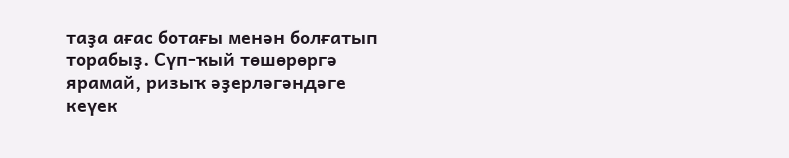таҙа ағас ботағы менән болғатып торабыҙ. Сүп-ҡый төшөрөргә ярамай, ризыҡ әҙерләгәндәге кеүек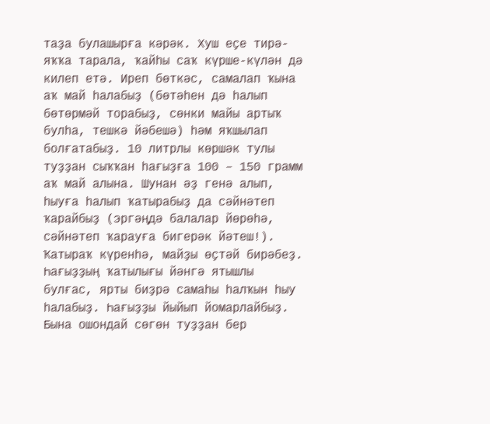таҙа булашырға кәрәк. Хуш еҫе тирә-яҡҡа тарала, ҡайһы саҡ күрше-күлән дә килеп етә. Иреп бөткәс, самалап ҡына аҡ май һалабыҙ (бөтәһен дә һалып бөтөрмәй торабыҙ, сөнки майы артыҡ булһа, тешкә йәбешә) һәм яҡшылап болғатабыҙ. 10 литрлы көршәк тулы туҙҙан сыҡҡан һағыҙға 100 – 150 грамм аҡ май алына. Шунан әҙ генә алып, һыуға һалып ҡатырабыҙ да сәйнәтеп ҡарайбыҙ (эргәңдә балалар йөрөһә, сәйнәтеп ҡарауға бигерәк йәтеш!). Ҡатыраҡ күренһә, майҙы өҫтәй бирәбеҙ.
Һағыҙҙың ҡатылығы йәнгә ятышлы булғас, ярты биҙрә самаһы һалҡын һыу һалабыҙ. Һағыҙҙы йыйып йомарлайбыҙ. Бына ошондай сөгөн туҙҙан бер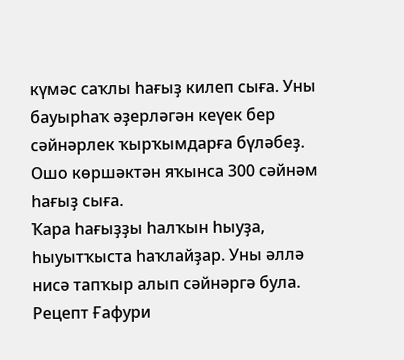күмәс саҡлы һағыҙ килеп сыға. Уны бауырһаҡ әҙерләгән кеүек бер сәйнәрлек ҡырҡымдарға бүләбеҙ. Ошо көршәктән яҡынса 300 сәйнәм һағыҙ сыға.
Ҡара һағыҙҙы һалҡын һыуҙа, һыуытҡыста һаҡлайҙар. Уны әллә нисә тапҡыр алып сәйнәргә була.
Рецепт Ғафури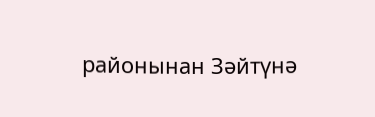районынан Зәйтүнә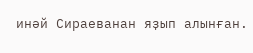инәй Сираеванан яҙып алынған.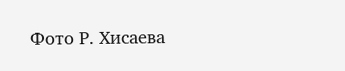Фото Р. Хисаева